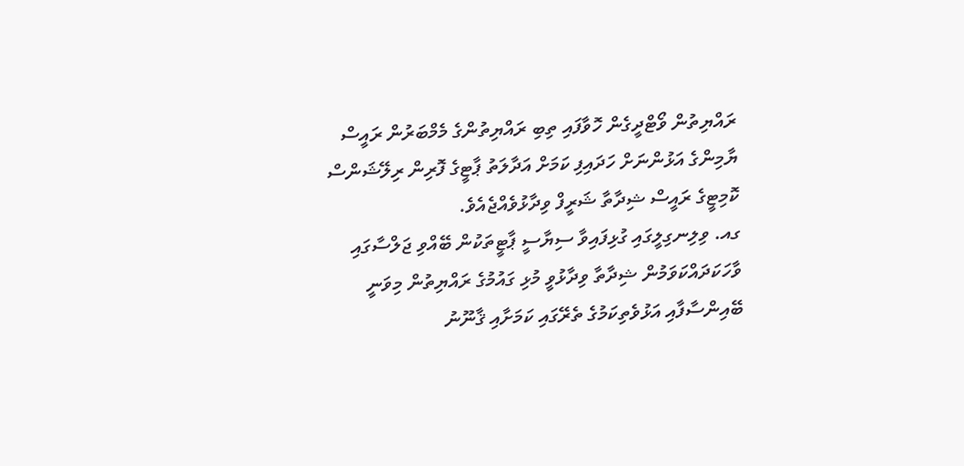ރައްޔިތުން ވޯޓްދީގެން ހޮވާފައި ތިބި ރައްޔިތުންގެ މެމްބަރުން ރައީސް ޔާމިންގެ އަޅުންނަށް ހަދައިފި ކަމަށް އަދާލަތު ޕާޓީގެ ފޮރިން ރިލޭޝަންސް ކޮމިޓީގެ ރައީސް ޝިދާތާ ޝަރީފް ވިދާޅުވެއްޖެއެވެ.
ގއ. ވިލިނގިލީގައި ގުޅިފައިވާ ސިޔާސީ ޕާޓީތަކުން ބޭއްވި ޖަލްސާގައި ވާހަކަދައްކަވަމުން ޝިދާތާ ވިދާޅުވީ މުޅި ގައުމުގެ ރައްޔިތުން މިވަނީ ބޭއިންސާފާއި އަޅުވެތިކަމުގެ ތެރޭގައި ކަމަށާއި ޤާނޫނު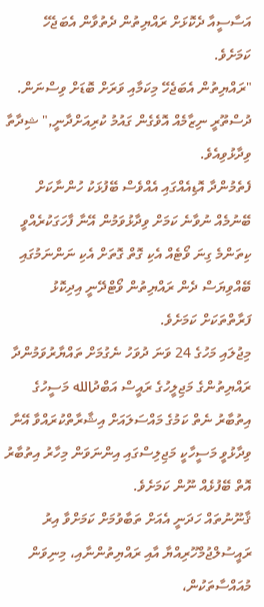އަސާސީއާ ދެކޮޅަށް ރައްޔިތުން ދެތުވާން އެބަޖެހޭ ކަމަށެވެ.
"ރައްޔިތުން އެބަޖެހޭ މިކަމާއި ވަރަށް ބޮޑަށް ވިސްނަން. ދުސްތޫރީ ނިޒާމެއް އޮވެގެން ގައުމު ކުރިއަށްދާނީ," ޝިދާތާ ވިދާޅުވިއެވެ.
ފެތެމުންދާ އޮޑިއެއްގައި އެއްވެސް ބޭފުޅަކު ހުންނާކަށް ބޭނުމެއް ނުވާނެ ކަމަށް ވިދާޅުވަމުން އޭނާ ފާހަގަކުރެއްވީ ކިތަންމެ ގިނަ ވޯޓެއް އެކި ގޮތް ގޮތަށް އެކި ނަންނަމުގައި ބޭއްވިޔަސް ދެން ރައްޔިތުން ވޯޓްދޭނީ އިދިކޮޅު ފަރާތްތަކަށް ކަމަށެވެ.
މިޖުލައި މަހުގެ 24 ވަނަ ދުވަހު ނެގުމަށް ތައްޔާރުވަމުންދާ ރައްޔިތުންގެ މަޖިލީހުގެ ރައީސް އަބްދުالله މަސީހުގެ އިތުބާރު ނެތް ކަމުގެ މައްސަލައަށް އިޝާރާތްކުރައްވާ އޭނާ ވިދާޅުވީ މަސީހާކީ މަޖިލިސްގައި އިންނަވަން މިހާރު އިތުބާރު އޮތް ބޭފުޅެއް ނޫން ކަމަށެވެ.
ޤާނޫނުތައް ހަދަނީ އެއަށް ތަބާވުމަށް ކަމަށްވާ އިރު ރައީސުލްޖުމްހޫރިއްޔާ އާއި ރައްޔިތުންނާއި، މިނިވަން މުއައްސާތަކުން،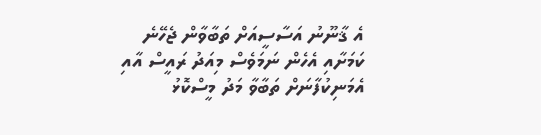އެ ޤާނޫނު އަސާސީއަށް ތަބާވާން ޖެހޭނެ ކަމަށާއި އެހެން ނަމަވެސް މިއަދު ރައީސް އާއި އެމަނިކުފާނަށް ތަބާވާ މަދު މީސްކޮޅު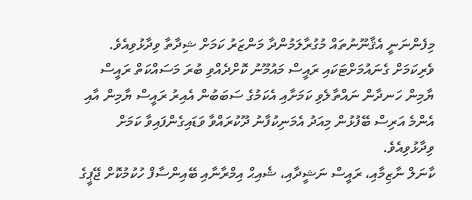މިފެންނަނީ އެޤާނޫނުތައް މުގުރާލަމުންދާ މަންޒަރު ކަމަށް ޝިދާތާ ވިދާޅުވިއެވެ.
ވެރިކަމަށް ގެނައުމަށްޓަކައި ރައީސް މައުމޫނު ކޮށްދެއްވި ބުރަ މަސައްކަތް ރައީސް ޔާމިން ހަނދާން ނައްތާލެވި ކަމަށާއި އެކަމުގެ ސަބަބުން އެއިރު ރައީސް ޔާމިން އާއި އެންމެ އަރިސް ބޭފުޅުން މިއަދު އެމަނިކުފާނު ދޫކުރައްވާ ވަޑައިގެންފައިވާ ކަމަށް ވިދާޅުވިއެވެ.
ކާނަލް ނާޒިމާއި، ރައީސް ނަޝީދާއި، ޝެއިޙް އިމްރާނާއި ބޭއިންސާފް ހުކުމުކޮށް ޖޭޕީގެ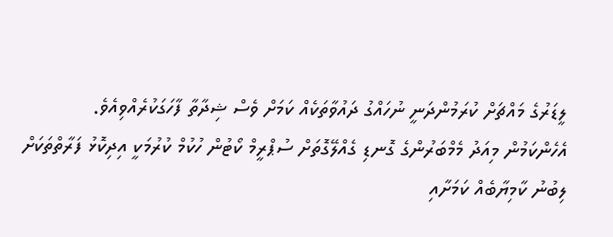ލީޑަރުގެ މައްޗަށް ކުރަމުންދަނީ ނުހައްގު ދައުވާތަކެއް ކަމަށް ވެސް ޝިދާތާ ފާހަގަކުރެއްވިއެވެ.
އެހެންކަމުން މިއަދު މެމްބަރުންގެ ގޮނޑި ގެއްލޭގޮތަށް ސުޕްރީމް ކޯޓުން ހުކުމް ކުރުމަކީ އިދިކޮޅު ފަރާތްތަކަށް ލިބުނު ކާމިޔާބެއް ކަމަށާއި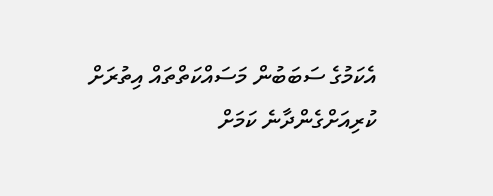އެކަމުގެ ސަބަބުން މަސައްކަތްތައް އިތުރަށް ކުރިއަށްގެންދާނެ ކަމަށް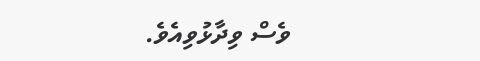ވެސް ވިދާޅުވިއެވެ.